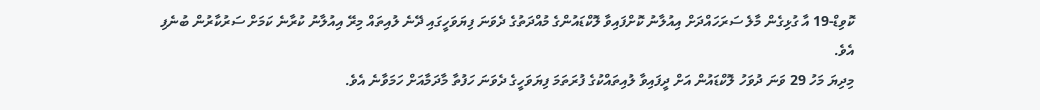ކޮވިޑް-19 އާ ގުޅިގެން މާލެ ސަރަހައްދަށް އިއުލާނު ކޮށްފައިވާ ލޮކްޑައުންގެ މުއްދަތުގެ ދެވަނަ ފިޔަވަހީގައި ދޭނެ ލުއިތައް މިރޭ އިއުލާނު ކުރާނެ ކަމަށް ސަރުކާރުން ބުނެފި އެވެ.
މިދިޔަ މަހު 29 ވަނަ ދުވަހު ލޮކްޑައުން އަށް ދީފައިވާ ލުއިތައްކުގެ ފުރަތަމަ ފިޔަވަހީގެ ދެވަނަ ހަފުތާ މާދަމާއަށް ހަމަވާނެ އެވެ.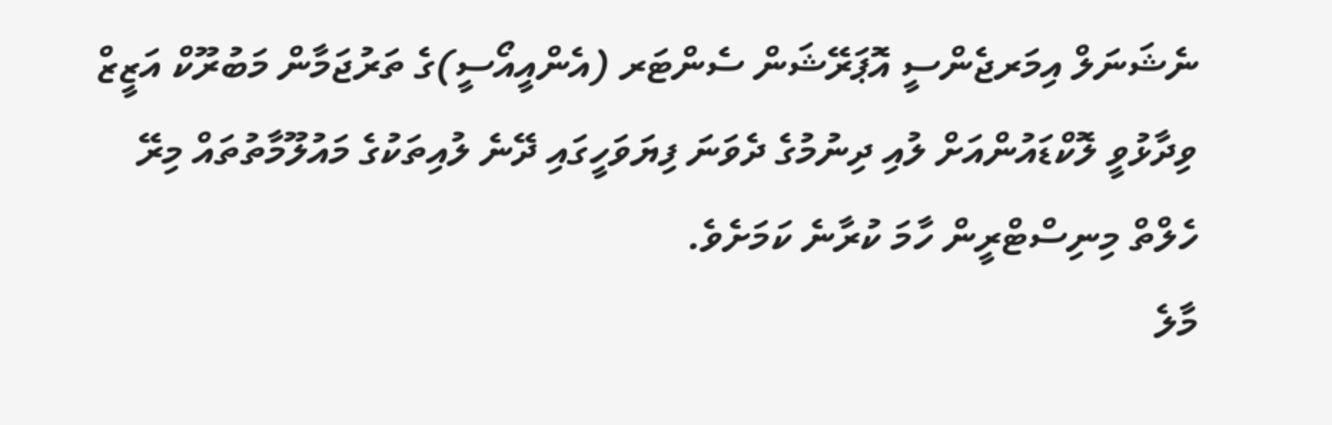ނެޝަނަލް އިމަރޖެންސީ އޮޕަރޭޝަން ސެންޓަރ (އެންއީއޯސީ)ގެ ތަރުޖަމާން މަބުރޫކް އަޒީޒް ވިދާޅުވީ ލޮކްޑައުންއަށް ލުއި ދިނުމުގެ ދެވަނަ ފިޔަވަހީގައި ދޭނެ ލުއިތަކުގެ މައުލޫމާތުތައް މިރޭ ހެލްތް މިނިސްޓްރީން ހާމަ ކުރާނެ ކަމަށެވެ.
މާލެ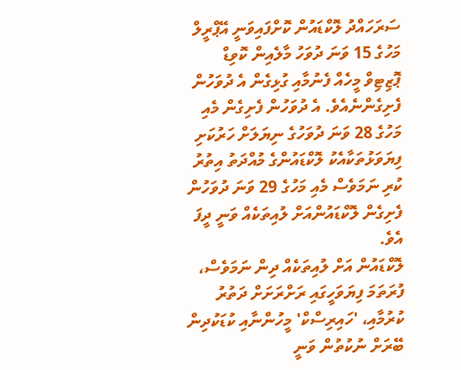ސަރަހައްދު ލޮކްޑައުން ކޮށްފައިވަނީ އޭޕްރީލް މަހުގެ 15 ވަނަ ދުވަހު މާލެއިން ކޮވިޑް ޕޮޒިޓިވް މީހެއް ފެނުމާއި ގުޅިގެން އެ ދުވަހުން ފެށިގެންނެއެވެ. އެ ދުވަހުން ފެށިގެން މެއި މަހުގެ 28 ވަނަ ދުވަހުގެ ނިޔަލަށް ހަރުކަށި ފިޔަވަޅުތަކާއެކު ލޮކްޑައުންގެ މުއްދަތު އިތުރު ކުރި ނަމަވެސް މެއި މަހުގެ 29 ވަނަ ދުވަހުން ފެށިގެން ލޮކްޑައުންއަށް ލުއިތަކެއް ވަނީ ދީފަ އެވެ.
ލޮކްޑައުން އަށް ލުއިތަކެއް ދިން ނަމަވެސް، ފުރަތަމަ ފިޔަވަހީގައި ރަށްރަށަށް ދަތުރު ކުރުމާއި، 'ހައިރިސްކް' މީހުންނާއި ކުޑަކުދިން ބޭރަށް ނުކުތުން ވަނީ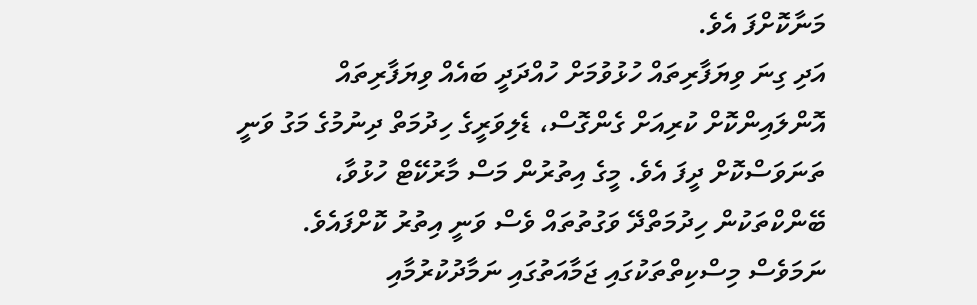މަނާކޮށްފަ އެވެ.
އަދި ގިނަ ވިޔަފާރިތައް ހުޅުވުމަށް ހުއްދަދީ ބައެއް ވިޔަފާރިތައް އޮންލައިންކޮށް ކުރިއަށް ގެންގޮސް، ޑެލިވަރީގެ ހިދުމަތް ދިނުމުގެ މަގު ވަނީ ތަނަވަސްކޮށް ދީފަ އެވެ. މީގެ އިތުރުން މަސް މާރުކޭޓް ހުޅުވާ، ބޭންކްތަކުން ހިދުމަތްދޭ ވަގުތުތައް ވެސް ވަނީ އިތުރު ކޮށްފައެވެ. ނަމަވެސް މިސްކިތްތަކުގައި ޖަމާއަތުގައި ނަމާދުކުރުމާއި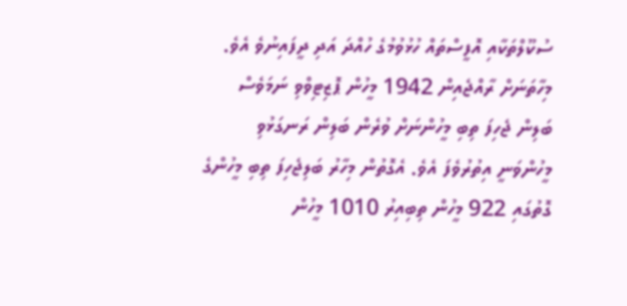ސުކޫލްތަކާއި އޮފީސްތައް ހުޅުވުމުގެ ހުއްދަ އަދި ދީފައިނުވެ އެވެ.
މިހާތަނަށް ރާއްޖެއިން 1942 މީހުން ޕޮޒިޓިވްވި ނަމަވެސް ބަލިން ޖެހިފަ ތިބި މީހުންނަށް ވުރެން ބަލިން ރަނގަޅުވި މީހުންވަނީ އިތުރުވެފަ އެވެ. އެގޮތުން މިހާރު ބަލިޖެހިފަ ތިބި މީހުންގެ ގޮތުގައި 922 މީހުން ތިބިއިރު 1010 މީހުން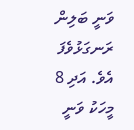ވަނީ ބަލިން ރަނގަޅުވެފަ އެވެ. އަދި 8 މީހަކު ވަނީ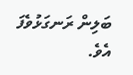ބަލިން ރަނގަޅުވެފަ އެވެ.